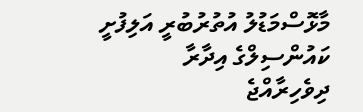މާޅޮސްމަޑުލު އުތުރުބުރީ އަލިފުށީ ކައުންސިލްގެ އިދާރާ
ދިވެހިރާއްޖެ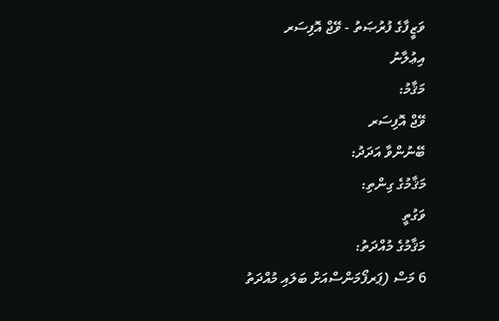ވަޒީފާގެ ފުރުޞަތު - ވޭޖް އޮފިސަރ
އިޢުލާނު
މަޤާމު:
ވޭޖް އޮފިސަރ
ބޭނުންވާ އަދަދު:
މަޤާމުގެ ގިންތި:
ވަގުތީ
މަޤާމުގެ މުއްދަތު:
6 މަސް (ޕަރފޯމަންސްއަށް ބަލައި މުއްދަތު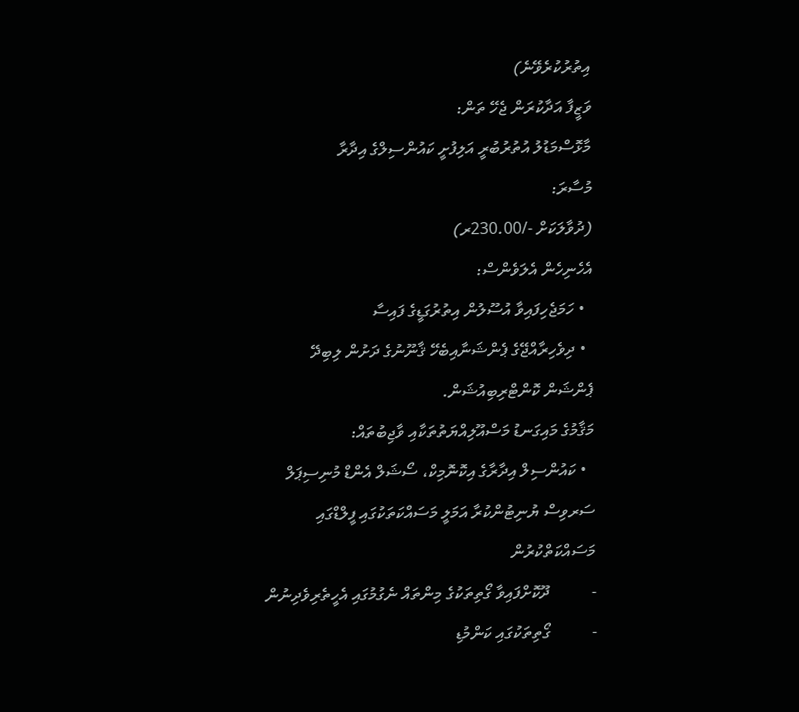އިތުރުކުރެވޭނެ)
ވަޒީފާ އަދާކުރަން ޖެހޭ ތަން:
މާޅޮސްމަޑުލު އުތުރުބުރީ އަލިފުށީ ކައުންސިލްގެ އިދާރާ
މުސާރަ:
(ދުވާލަކަށް -/230.00ރ)
އެހެނިހެން އެލަވެންސް:
  • ހަމަޖެހިފައިވާ އުސޫލުން އިތުރުގަޑީގެ ފައިސާ
  • ދިވެހިރާއްޖޭގެ ޕެންޝަނާއިބެހޭ ޤާނޫނުގެ ދަށުން ލިބިދޭ ޕެންޝަން ކޮންޓްރިބިއުޝަން.
މަޤާމުގެ މައިގަނޑު މަސްއޫލިއްޔަތުތަކާއި ވާޖިބުތައް:
  • ކައުންސިލް އިދާރާގެ އިކޮނޮމިކް، ސޯޝަލް އެންޑް މުނިސިޕަލް ސަރވިސް ޔުނިޓުންކުރާ އަމަލީ މަސައްކަތަކުގައި ފީލްޑްގައި މަސައްކަތްކުރުން
-          ދޫކޮށްފައިވާ ގޯތިތަކުގެ މިންތައް ނެގުމުގައި އެހީތެރިވެދިނުން
-          ގޯތިތަކުގައި ކަންމުޑި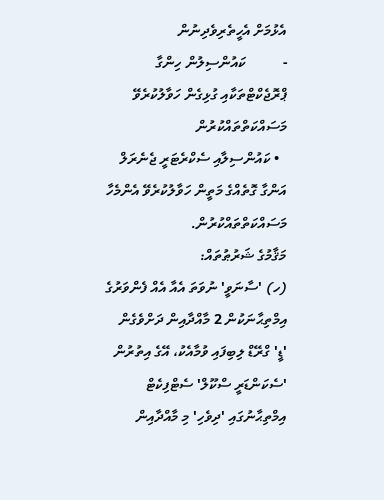އެޅުމަށް އެހީތެރިވެދިނުން
-          ކައުންސިލުން ހިންގާ ޕްރޮޖެކްޓްތަކާއި ގުޅިގެން ހަވާލުކުރެވޭ މަސައްކަތްތައްކުރުން
  • ކައުންސިލާއި ސެކްރެޓަރީ ޖެނެރަލް އަންގާ ގޮތެއްގެ މަތީން ހަވާލުކުރެވޭ އެންމެހާ މަސައްކަތްތައްކުރުން.
މަޤާމުގެ ޝަރުޠުތައް:
(ހ) 'ސާނަވީ' ނުވަތަ އެއާ އެއް ފެންވަރުގެ އިމްތިޙާނަކުން 2 މާއްދާއިން ދަށްވެގެން 'ޑީ' ގްރޭޑް ލިބިފައި ވުމާއެކު، އޭގެ އިތުރުން 'ސެކަންޑަރީ ސްކޫލް' ސެޓްފިކެޓް އިމްތިޙާނުގައި 'ދިވެހި' މި މާއްދާއިން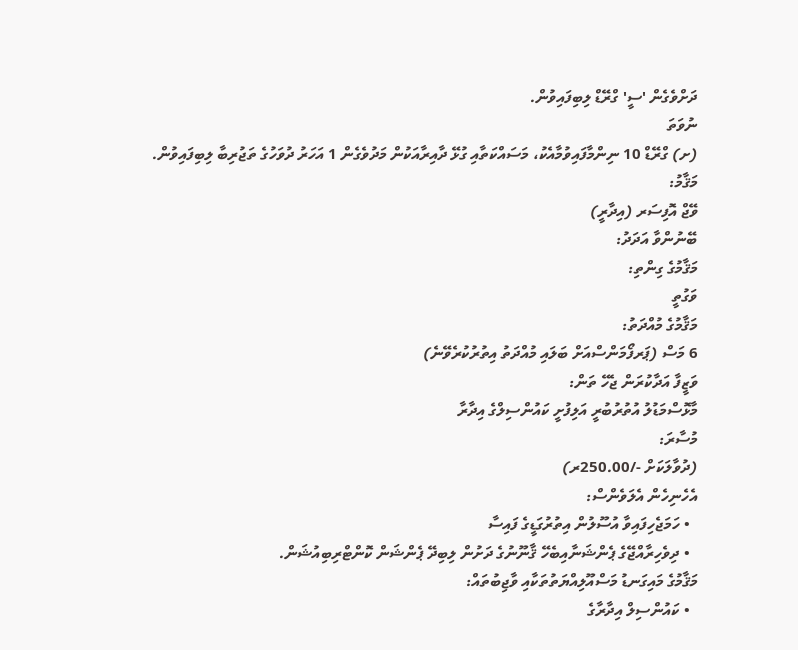ދަށްވެގެން 'ސީ' ގްރޭޑް ލިބިފައިވުން.
ނުވަތަ
(ށ) ގްރޭޑް 10 ނިންމާފައިވުމާއެކު، މަސައްކަތާއި ގުޅޭ ދާއިރާއަކުން މަދުވެގެން 1 އަހަރު ދުވަހުގެ ތަޖުރިބާ ލިބިފައިވުން.
މަޤާމު:
ވޭޖް އޮފިސަރ (އިދާރީ)
ބޭނުންވާ އަދަދު:
މަޤާމުގެ ގިންތި:
ވަގުތީ
މަޤާމުގެ މުއްދަތު:
6 މަސް (ޕަރފޯމަންސްއަށް ބަލައި މުއްދަތު އިތުރުކުރެވޭނެ)
ވަޒީފާ އަދާކުރަން ޖެހޭ ތަން:
މާޅޮސްމަޑުލު އުތުރުބުރީ އަލިފުށީ ކައުންސިލްގެ އިދާރާ
މުސާރަ:
(ދުވާލަކަށް -/250.00ރ)
އެހެނިހެން އެލަވެންސް:
  • ހަމަޖެހިފައިވާ އުސޫލުން އިތުރުގަޑީގެ ފައިސާ
  • ދިވެހިރާއްޖޭގެ ޕެންޝަނާއިބެހޭ ޤާނޫނުގެ ދަށުން ލިބިދޭ ޕެންޝަން ކޮންޓްރިބިއުޝަން.
މަޤާމުގެ މައިގަނޑު މަސްއޫލިއްޔަތުތަކާއި ވާޖިބުތައް:
  • ކައުންސިލް އިދާރާގެ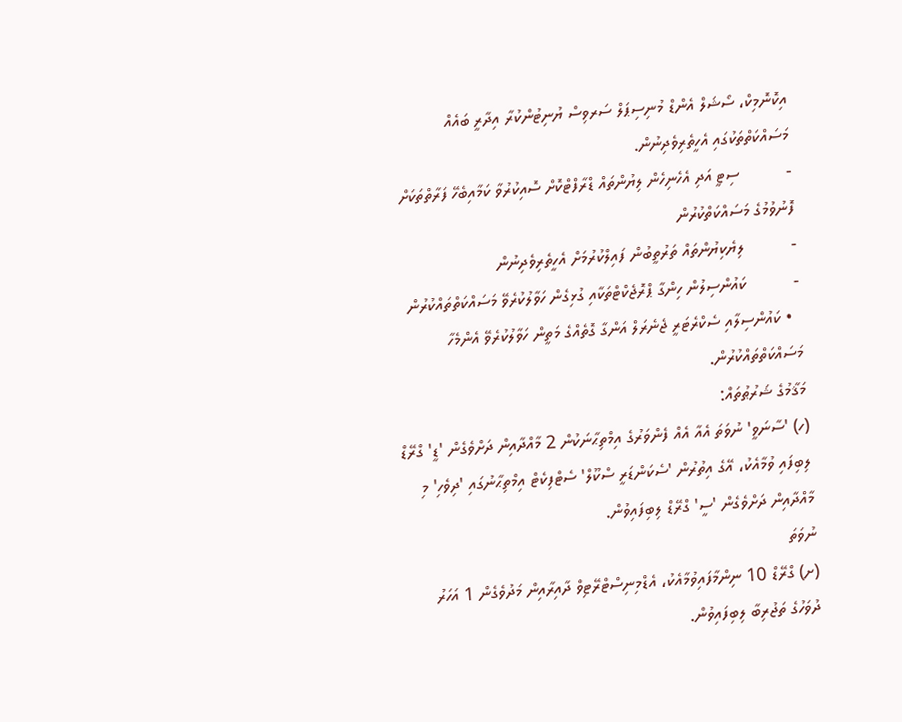އިކޮނޮމިކް، ސޯޝަލް އެންޑް މުނިސިޕަލް ސަރވިސް ޔުނިޓުންކުރާ އިދާރީ ބައެއް މަސައްކަތްތަކުގައި އެހީތެރިވެދިނުން.
-          ސިޓީ އަދި އެހެނިހެން ލިޔުންތައް ޑްރާފްޓްކޮށް ސޮއިކުރުވާ ކަމާއިބެހޭ ފަރާތްތަކަށް ފޮނުވުމުގެ މަސައްކަތްކުރުން
-          ލިޔެކިޔުންތައް ތަރުތީބުން ފައިލްކުރުމަށް އެހީތެރިވެދިނުން
-          ކައުންސިލުން ހިންގާ ޕްރޮޖެކްޓްތަކާއި ގުޅިގެން ހަވާލުކުރެވޭ މަސައްކަތްތައްކުރުން
  • ކައުންސިލާއި ސެކްރެޓަރީ ޖެނެރަލް އަންގާ ގޮތެއްގެ މަތީން ހަވާލުކުރެވޭ އެންމެހާ މަސައްކަތްތައްކުރުން.
މަޤާމުގެ ޝަރުޠުތައް:
(ހ) 'ސާނަވީ' ނުވަތަ އެއާ އެއް ފެންވަރުގެ އިމްތިޙާނަކުން 2 މާއްދާއިން ދަށްވެގެން 'ޑީ' ގްރޭޑް ލިބިފައި ވުމާއެކު، އޭގެ އިތުރުން 'ސެކަންޑަރީ ސްކޫލް' ސެޓްފިކެޓް އިމްތިޙާނުގައި 'ދިވެހި' މި މާއްދާއިން ދަށްވެގެން 'ސީ' ގްރޭޑް ލިބިފައިވުން.
ނުވަތަ
(ށ) ގްރޭޑް 10 ނިންމާފައިވުމާއެކު، އެޑްމިނިސްޓްރޭޓިވް ދާއިރާއިން މަދުވެގެން 1 އަހަރު ދުވަހުގެ ތަޖުރިބާ ލިބިފައިވުން.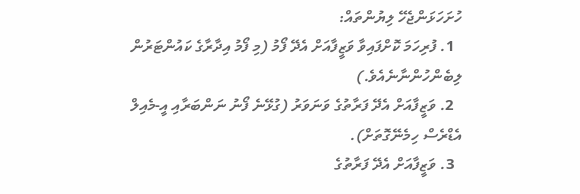ހުށަހަޅަންޖެހޭ ލިޔުންތައް:
  1. ފުރިހަމަ ކޮށްފައިވާ ވަޒީފާއަށް އެދޭ ފޯމު (މި ފޯމު އިދާރާގެ ކައުންޓަރުން ލިބެންހުންނާނެއެވެ.)
  2. ވަޒީފާއަށް އެދޭ ފަރާތުގެ ވަނަވަރު (ގުޅޭނެ ފޯނު ނަންބަރާއި އީ-މެއިލް އެޑްރެސް ހިމެނޭގޮތަށް).
  3. ވަޒީފާއަށް އެދޭ ފަރާތުގެ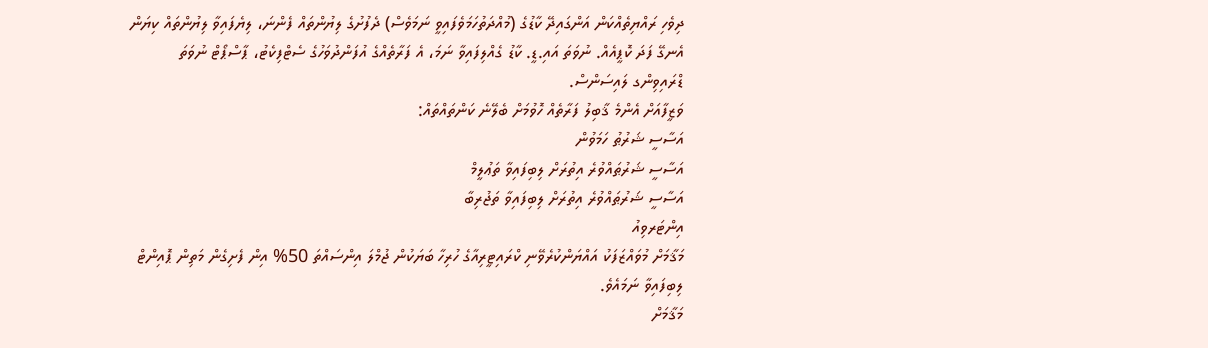ދިވެހި ރައްޔިތެއްކަން އަންގައިދޭ ކާޑުގެ (މުއްދަތުހަމަވެފައިވީ ނަމަވެސް) ދެފުށުގެ ލިޔުންތައް ފެންނަ، ލިޔެފައިވާ ލިޔުންތައް ކިޔަން އެނގޭ ފަދަ ކޮޕީއެއް. ނުވަތަ އައި.ޑީ. ކާޑު ގެއްލިފައިވާ ނަމަ، އެ ފަރާތެއްގެ އުފަންދުވަހުގެ ސެޓްފިކެޓު، ޕާސްޕޯޓް ނުވަތަ ޑްރައިވިންގ ލައިސަންސް.
ވަޒީފާއަށް އެންމެ ޤާބިލު ފަރާތެއް ހޮވުމަށް ބެލޭނެ ކަންތައްތައް:
އަސާސީ ޝަރުޠު ހަމަވުން
އަސާސީ ޝަރުޠައްވުރެ އިތުރަށް ލިބިފައިވާ ތަޢުލީމް
އަސާސީ ޝަރުޠައްވުރެ އިތުރަށް ލިބިފައިވާ ތަޖުރިބާ
އިންޓަރވިއު
މަޤާމަށް މުވައްޒަފަކު އައްޔަންކުރެވޭނި ކްރައިޓީރިއާގެ ހުރިހާ ބަޔަކުން ޖުމްލަ އިންސައްތަ 50% އިން ފެށިގެން މަތިން ޕޮއިންޓް ލިބިފައިވާ ނަމައެވެ.
މަޤާމަށް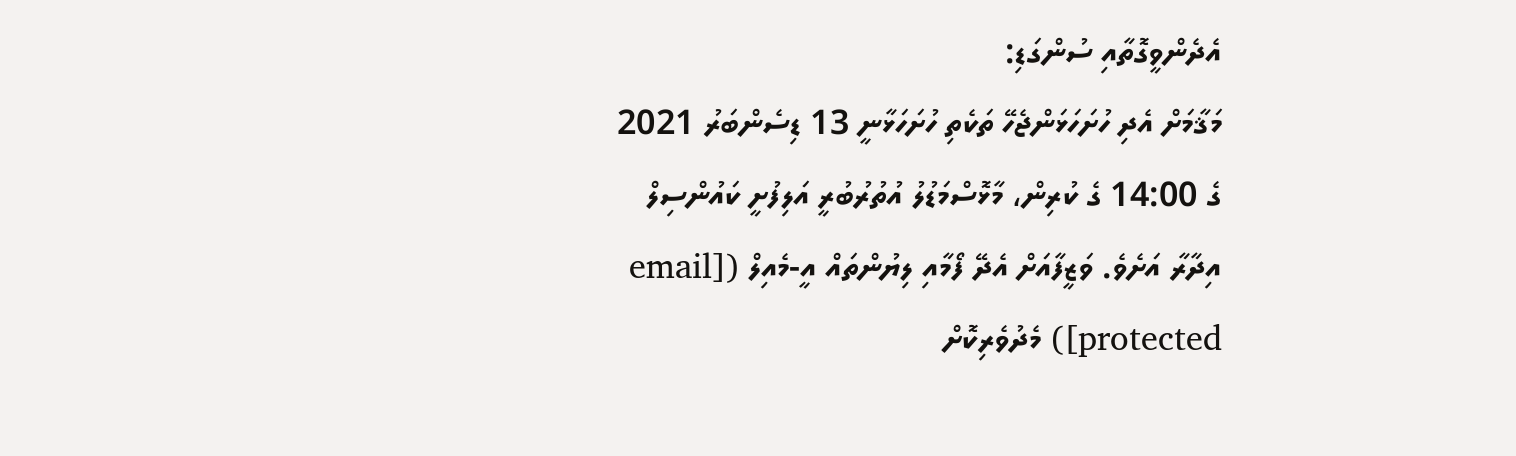އެދެންވީގޮތާއި ސުންގަޑި:
މަޤާމަށް އެދި ހުށަހަޅަންޖެހޭ ތަކެތި ހުށަހަޅާނީ 13 ޑިސެންބަރު 2021 ގެ 14:00 ގެ ކުރިން، މާޅޮސްމަޑުލު އުތުރުބުރީ އަލިފުށީ ކައުންސިލް އިދާރާ އަށެވެ. ވަޒީފާއަށް އެދޭ ފޯމާއި ލިޔުންތައް އީ-މެއިލް ([email protected]) މެދުވެރިކޮށް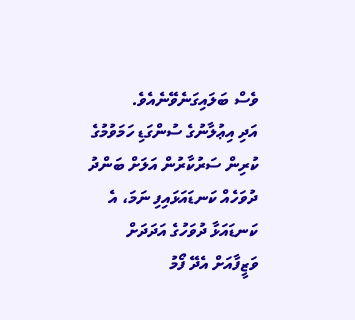ވެސް ބަލައިގަނެވޭނެއެވެ.
އަދި އިޢުލާނުގެ ސުންގަޑި ހަމަވުމުގެ ކުރިން ސަރުކާރުން އަލަށް ބަންދު ދުވަހެއް ކަނޑައަޅައިފި ނަމަ، އެ ކަނޑައަޅާ ދުވަހުގެ އަދަދަށް ވަޒީފާއަށް އެދޭ ފޯމު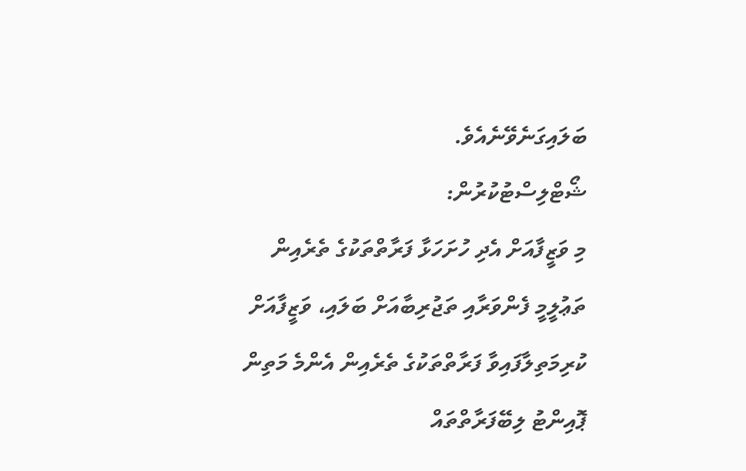ބަލައިގަނެވޭނެއެވެ.
ޝޯޓްލިސްޓުކުރުން:
މި ވަޒީފާއަށް އެދި ހުށަހަޅާ ފަރާތްތަކުގެ ތެރެއިން ތަޢުލީމީ ފެންވަރާއި ތަޖުރިބާއަށް ބަލައި، ވަޒީފާއަށް ކުރިމަތިލާފައިވާ ފަރާތްތަކުގެ ތެރެއިން އެންމެ މަތިން ޕޮއިންޓު ލިބޭފަރާތްތައް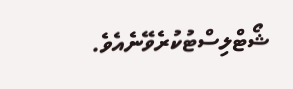ޝޯޓްލިސްޓުކުރެވޭނެއެވެ.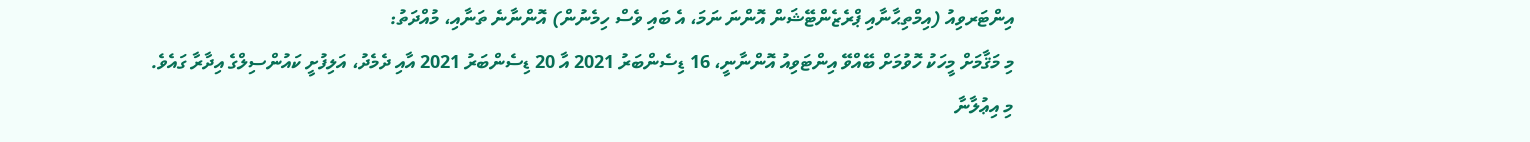އިންޓަރވިއު (އިމްތިޙާނާއި ޕްރެޒެންޓޭޝަން އޮންނަ ނަމަ، އެ ބައި ވެސް ހިމެނުން) އޮންނާނެ ތަނާއި، މުއްދަތު:
މި މަޤާމަށް މީހަކު ހޮވުމަށް ބޭއްވޭ އިންޓަވިއު އޮންނާނީ، 16 ޑިސެންބަރު 2021 އާ 20 ޑިސެންބަރު 2021 އާއި ދެމެދު، އަލިފުށީ ކައުންސިލްގެ އިދާރާ ގައެވެ.
މި އިޢުލާނާ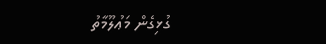ގުޅިގެން މަޢުލޫމާތު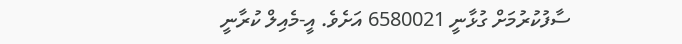ސާފުކުރުމަށް ގުޅާނީ 6580021 އަށެވެ. އީ-މެއިލް ކުރާނީ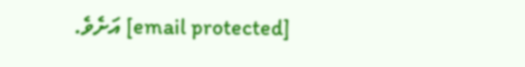[email protected] އަށެވެ.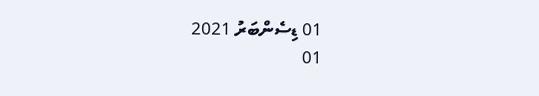01 ޑިސެންބަރު 2021
01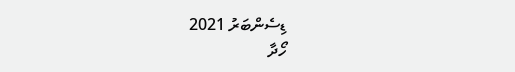ޑިސެންބަރު 2021
ހޯދާ